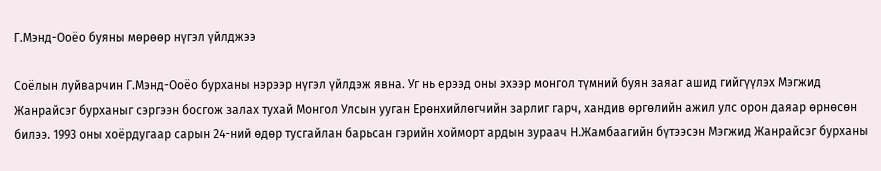Г.Мэнд-Ооёо буяны мөрөөр нүгэл үйлджээ

Соёлын луйварчин Г.Мэнд-Ооёо бурханы нэрээр нүгэл үйлдэж явна. Уг нь ерээд оны эхээр монгол түмний буян заяаг ашид гийгүүлэх Мэгжид Жанрайсэг бурханыг сэргээн босгож залах тухай Монгол Улсын ууган Ерөнхийлөгчийн зарлиг гарч, хандив өргөлийн ажил улс орон даяар өрнөсөн билээ. 1993 оны хоёрдугаар сарын 24-ний өдөр тусгайлан барьсан гэрийн хойморт ардын зураач Н.Жамбаагийн бүтээсэн Мэгжид Жанрайсэг бурханы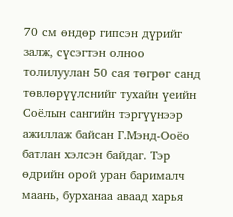70 см өндөр гипсэн дүрийг залж, сүсэгтэн олноо толилуулан 50 сая төгрөг санд төвлөрүүлснийг тухайн үеийн Соёлын сангийн тэргүүнээр ажиллаж байсан Г.Мэнд-Ооёо батлан хэлсэн байдаг. Тэр өдрийн орой уран барималч маань, бурханаа аваад харья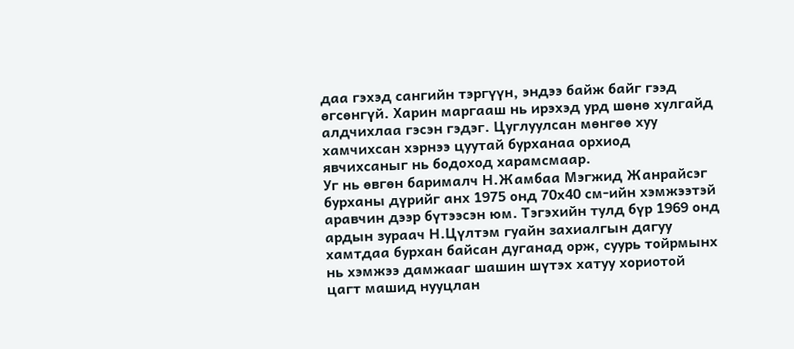даа гэхэд сангийн тэргүүн, эндээ байж байг гээд өгсөнгүй. Харин маргааш нь ирэхэд урд шөнө хулгайд алдчихлаа гэсэн гэдэг. Цуглуулсан мөнгөө хуу хамчихсан хэрнээ цуутай бурханаа орхиод явчихсаныг нь бодоход харамсмаар.
Уг нь өвгөн барималч Н.Жамбаа Мэгжид Жанрайсэг бурханы дүрийг анх 1975 онд 70х40 см-ийн хэмжээтэй аравчин дээр бүтээсэн юм. Тэгэхийн тулд бүр 1969 онд ардын зураач Н.Цүлтэм гуайн захиалгын дагуу хамтдаа бурхан байсан дуганад орж, суурь тойрмынх нь хэмжээ дамжааг шашин шүтэх хатуу хориотой цагт машид нууцлан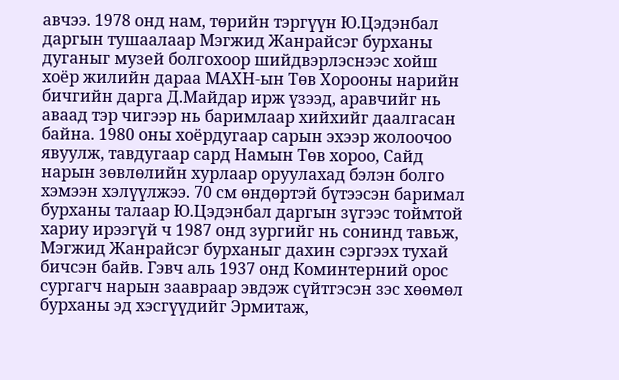авчээ. 1978 онд нам, төрийн тэргүүн Ю.Цэдэнбал даргын тушаалаар Мэгжид Жанрайсэг бурханы дуганыг музей болгохоор шийдвэрлэснээс хойш хоёр жилийн дараа МАХН-ын Төв Хорооны нарийн бичгийн дарга Д.Майдар ирж үзээд, аравчийг нь аваад тэр чигээр нь баримлаар хийхийг даалгасан байна. 1980 оны хоёрдугаар сарын эхээр жолоочоо явуулж, тавдугаар сард Намын Төв хороо, Сайд нарын зөвлөлийн хурлаар оруулахад бэлэн болго хэмээн хэлүүлжээ. 70 см өндөртэй бүтээсэн баримал бурханы талаар Ю.Цэдэнбал даргын зүгээс тоймтой хариу ирээгүй ч 1987 онд зургийг нь сонинд тавьж, Мэгжид Жанрайсэг бурханыг дахин сэргээх тухай бичсэн байв. Гэвч аль 1937 онд Коминтерний орос сургагч нарын заавраар эвдэж сүйтгэсэн зэс хөөмөл бурханы эд хэсгүүдийг Эрмитаж,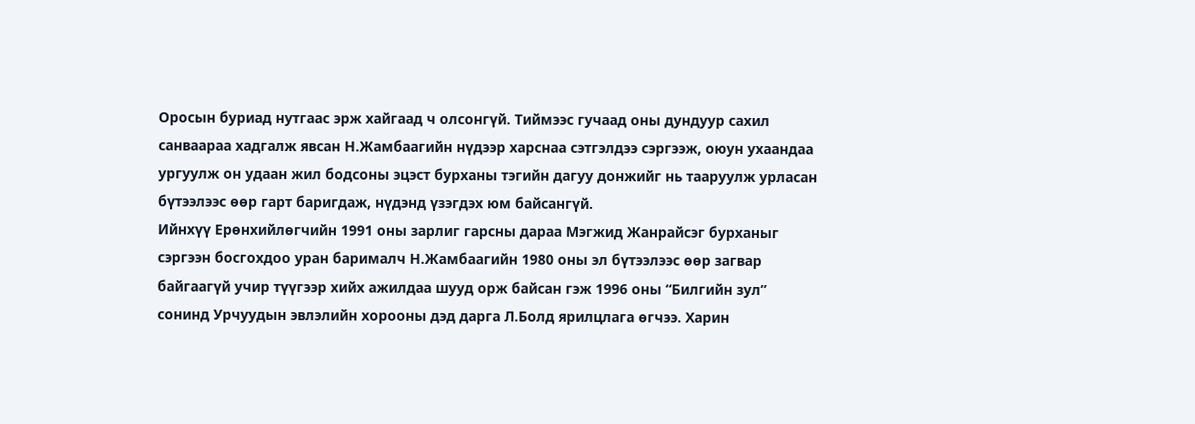Оросын буриад нутгаас эрж хайгаад ч олсонгүй. Тиймээс гучаад оны дундуур сахил санваараа хадгалж явсан Н.Жамбаагийн нүдээр харснаа сэтгэлдээ сэргээж, оюун ухаандаа ургуулж он удаан жил бодсоны эцэст бурханы тэгийн дагуу донжийг нь тааруулж урласан бүтээлээс өөр гарт баригдаж, нүдэнд үзэгдэх юм байсангүй.
Ийнхүү Ерөнхийлөгчийн 1991 оны зарлиг гарсны дараа Мэгжид Жанрайсэг бурханыг сэргээн босгохдоо уран барималч Н.Жамбаагийн 1980 оны эл бүтээлээс өөр загвар байгаагүй учир түүгээр хийх ажилдаа шууд орж байсан гэж 1996 оны “Билгийн зул” сонинд Урчуудын эвлэлийн хорооны дэд дарга Л.Болд ярилцлага өгчээ. Харин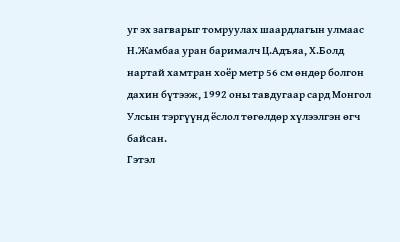уг эх загварыг томруулах шаардлагын улмаас Н.Жамбаа уран барималч Ц.Адъяа, Х.Болд нартай хамтран хоёр метр 56 см өндөр болгон дахин бүтээж, 1992 оны тавдугаар сард Монгол Улсын тэргүүнд ёслол төгөлдөр хүлээлгэн өгч байсан.
Гэтэл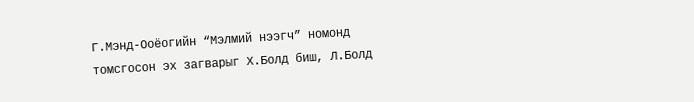Г.Мэнд-Ооёогийн “Мэлмий нээгч” номонд томсгосон эх загварыг Х.Болд биш, Л.Болд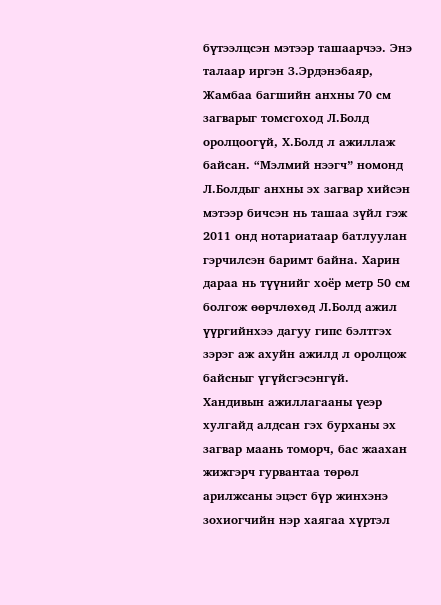бүтээлцсэн мэтээр ташаарчээ. Энэ талаар иргэн З.Эрдэнэбаяр, Жамбаа багшийн анхны 70 см загварыг томсгоход Л.Болд оролцоогүй, Х.Болд л ажиллаж байсан. “Мэлмий нээгч” номонд Л.Болдыг анхны эх загвар хийсэн мэтээр бичсэн нь ташаа зүйл гэж 2011 онд нотариатаар батлуулан гэрчилсэн баримт байна. Харин дараа нь түүнийг хоёр метр 50 см болгож өөрчлөхөд Л.Болд ажил үүргийнхээ дагуу гипс бэлтгэх зэрэг аж ахуйн ажилд л оролцож байсныг үгүйсгэсэнгүй.
Хандивын ажиллагааны үеэр хулгайд алдсан гэх бурханы эх загвар маань томорч, бас жаахан жижгэрч гурвантаа төрөл арилжсаны эцэст бүр жинхэнэ зохиогчийн нэр хаягаа хүртэл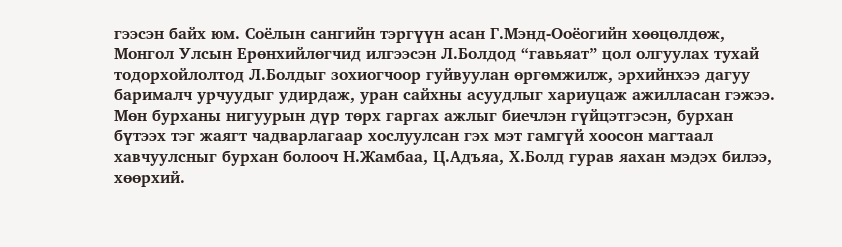гээсэн байх юм. Соёлын сангийн тэргүүн асан Г.Мэнд-Ооёогийн хөөцөлдөж, Монгол Улсын Ерөнхийлөгчид илгээсэн Л.Болдод “гавьяат” цол олгуулах тухай тодорхойлолтод Л.Болдыг зохиогчоор гуйвуулан өргөмжилж, эрхийнхээ дагуу барималч урчуудыг удирдаж, уран сайхны асуудлыг хариуцаж ажилласан гэжээ. Мөн бурханы нигуурын дүр төрх гаргах ажлыг биечлэн гүйцэтгэсэн, бурхан бүтээх тэг жаягт чадварлагаар хослуулсан гэх мэт гамгүй хоосон магтаал хавчуулсныг бурхан болооч Н.Жамбаа, Ц.Адъяа, Х.Болд гурав яахан мэдэх билээ, хөөрхий.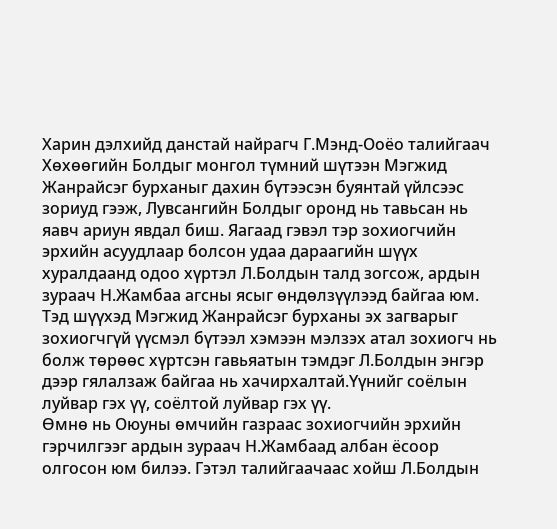Харин дэлхийд данстай найрагч Г.Мэнд-Ооёо талийгаач Хөхөөгийн Болдыг монгол түмний шүтээн Мэгжид Жанрайсэг бурханыг дахин бүтээсэн буянтай үйлсээс зориуд гээж, Лувсангийн Болдыг оронд нь тавьсан нь яавч ариун явдал биш. Яагаад гэвэл тэр зохиогчийн эрхийн асуудлаар болсон удаа дараагийн шүүх хуралдаанд одоо хүртэл Л.Болдын талд зогсож, ардын зураач Н.Жамбаа агсны ясыг өндөлзүүлээд байгаа юм. Тэд шүүхэд Мэгжид Жанрайсэг бурханы эх загварыг зохиогчгүй үүсмэл бүтээл хэмээн мэлзэх атал зохиогч нь болж төрөөс хүртсэн гавьяатын тэмдэг Л.Болдын энгэр дээр гялалзаж байгаа нь хачирхалтай.Үүнийг соёлын луйвар гэх үү, соёлтой луйвар гэх үү.
Өмнө нь Оюуны өмчийн газраас зохиогчийн эрхийн гэрчилгээг ардын зураач Н.Жамбаад албан ёсоор олгосон юм билээ. Гэтэл талийгаачаас хойш Л.Болдын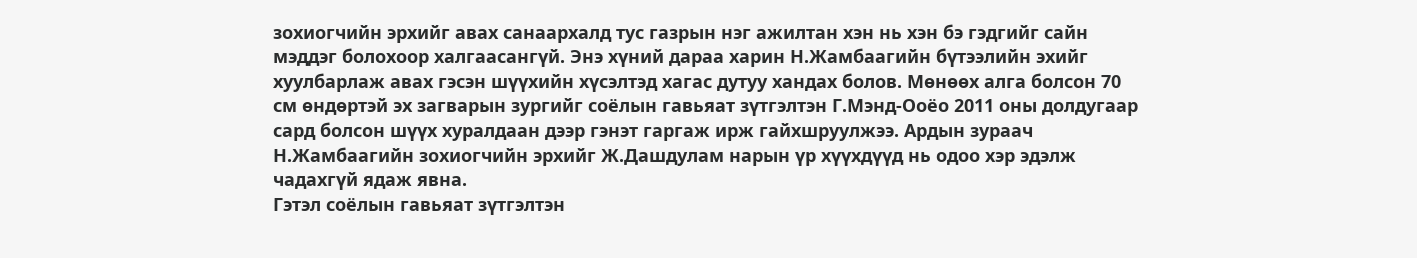зохиогчийн эрхийг авах санаархалд тус газрын нэг ажилтан хэн нь хэн бэ гэдгийг сайн мэддэг болохоор халгаасангүй. Энэ хүний дараа харин Н.Жамбаагийн бүтээлийн эхийг хуулбарлаж авах гэсэн шүүхийн хүсэлтэд хагас дутуу хандах болов. Мөнөөх алга болсон 70 см өндөртэй эх загварын зургийг соёлын гавьяат зүтгэлтэн Г.Мэнд-Ооёо 2011 оны долдугаар сард болсон шүүх хуралдаан дээр гэнэт гаргаж ирж гайхшруулжээ. Ардын зураач Н.Жамбаагийн зохиогчийн эрхийг Ж.Дашдулам нарын үр хүүхдүүд нь одоо хэр эдэлж чадахгүй ядаж явна.
Гэтэл соёлын гавьяат зүтгэлтэн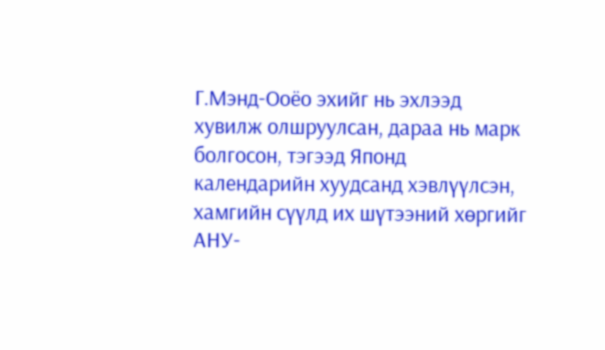Г.Мэнд-Ооёо эхийг нь эхлээд хувилж олшруулсан, дараа нь марк болгосон, тэгээд Японд календарийн хуудсанд хэвлүүлсэн, хамгийн сүүлд их шүтээний хөргийг АНУ-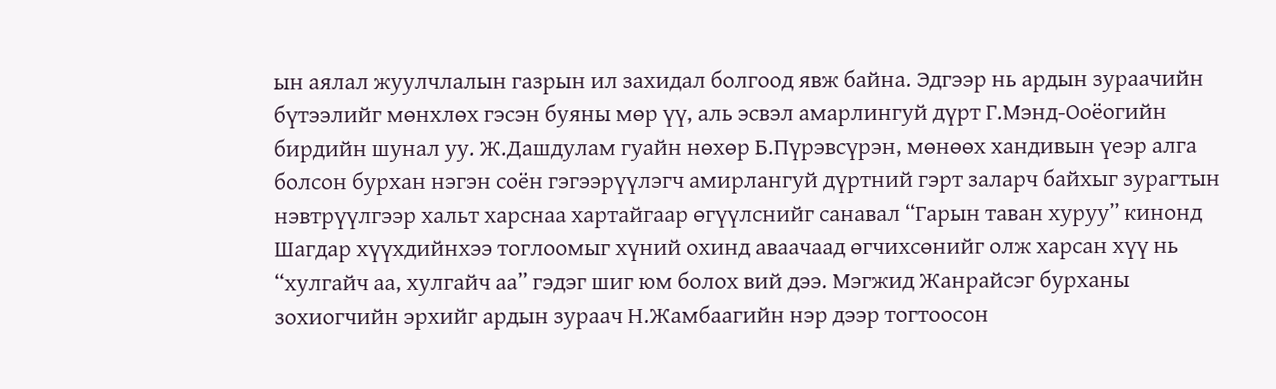ын аялал жуулчлалын газрын ил захидал болгоод явж байна. Эдгээр нь ардын зураачийн бүтээлийг мөнхлөх гэсэн буяны мөр үү, аль эсвэл амарлингуй дүрт Г.Мэнд-Ооёогийн бирдийн шунал уу. Ж.Дашдулам гуайн нөхөр Б.Пүрэвсүрэн, мөнөөх хандивын үеэр алга болсон бурхан нэгэн соён гэгээрүүлэгч амирлангуй дүртний гэрт заларч байхыг зурагтын нэвтрүүлгээр хальт харснаа хартайгаар өгүүлснийг санавал “Гарын таван хуруу” кинонд Шагдар хүүхдийнхээ тоглоомыг хүний охинд аваачаад өгчихсөнийг олж харсан хүү нь “хулгайч аа, хулгайч аа” гэдэг шиг юм болох вий дээ. Мэгжид Жанрайсэг бурханы зохиогчийн эрхийг ардын зураач Н.Жамбаагийн нэр дээр тогтоосон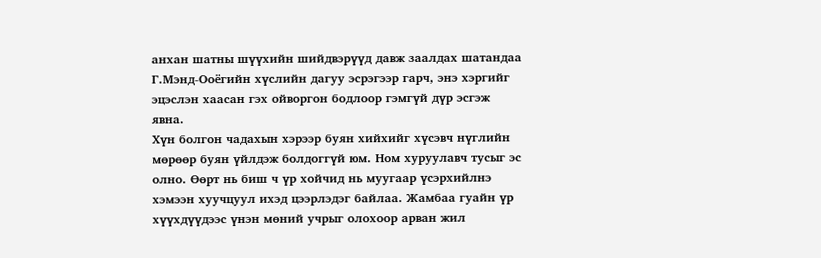анхан шатны шүүхийн шийдвэрүүд давж заалдах шатандаа Г.Мэнд-Ооёгийн хүслийн дагуу эсрэгээр гарч, энэ хэргийг эцэслэн хаасан гэх ойворгон бодлоор гэмгүй дүр эсгэж явна.
Хүн болгон чадахын хэрээр буян хийхийг хүсэвч нүглийн мөрөөр буян үйлдэж болдоггүй юм. Ном хуруулавч тусыг эс олно. Өөрт нь биш ч үр хойчид нь муугаар үсэрхийлнэ хэмээн хуучцуул ихэд цээрлэдэг байлаа. Жамбаа гуайн үр хүүхдүүдээс үнэн мөний учрыг олохоор арван жил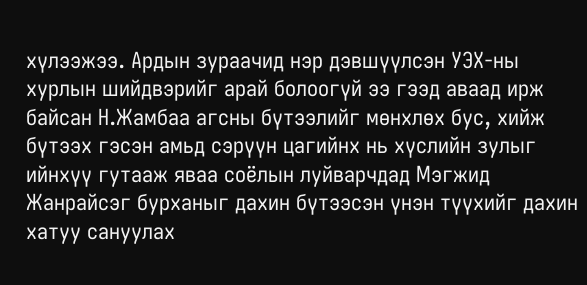хүлээжээ. Ардын зураачид нэр дэвшүүлсэн УЭХ-ны хурлын шийдвэрийг арай болоогүй ээ гээд аваад ирж байсан Н.Жамбаа агсны бүтээлийг мөнхлөх бус, хийж бүтээх гэсэн амьд сэрүүн цагийнх нь хүслийн зулыг ийнхүү гутааж яваа соёлын луйварчдад Мэгжид Жанрайсэг бурханыг дахин бүтээсэн үнэн түүхийг дахин хатуу сануулах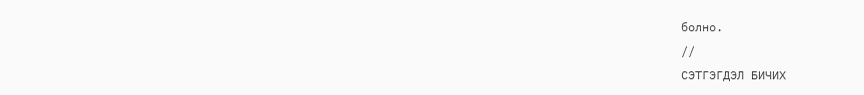болно.
//
СЭТГЭГДЭЛ БИЧИХ